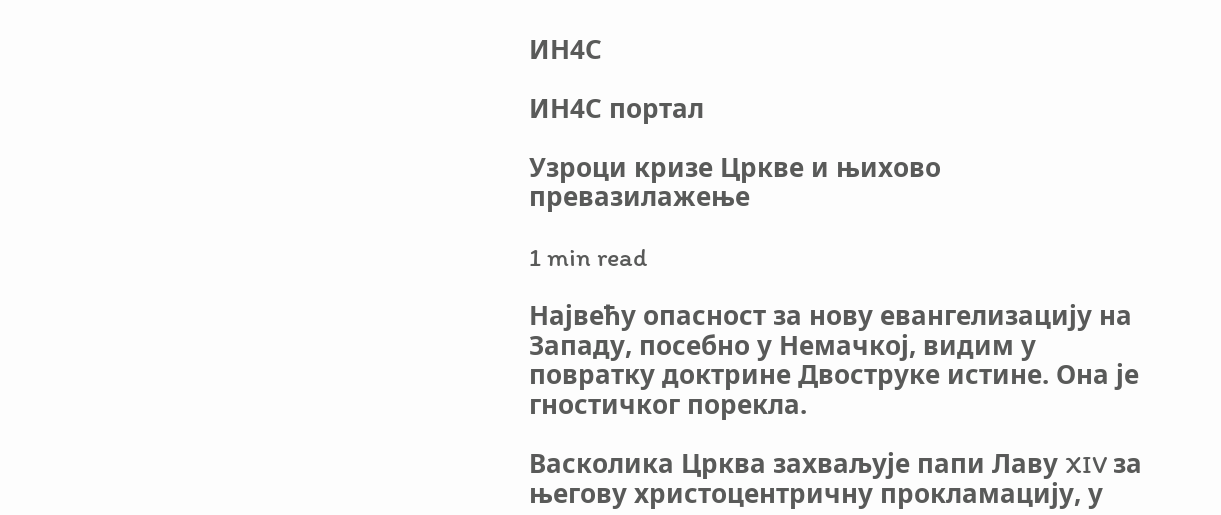ИН4С

ИН4С портал

Узроци кризе Цркве и њихово превазилажење

1 min read

Највећу опасност за нову евангелизацију на Западу, посебно у Немачкој, видим у повратку доктрине Двоструке истине. Она је гностичког порекла.

Васколика Црква захваљује папи Лаву XIV за његову христоцентричну прокламацију, у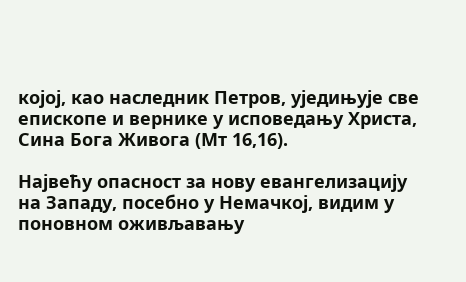којој, као наследник Петров, уједињује све епископе и вернике у исповедању Христа, Сина Бога Живога (Мт 16,16).

Највећу опасност за нову евангелизацију на Западу, посебно у Немачкој, видим у поновном оживљавању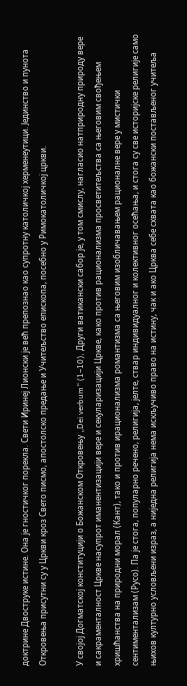доктрине Двоструке истине. Она је гностичког порекла. Свети Иринеј Лионски је већ препознао као супротну католичкој херменеутици. Јединство и пунота Откровења присутни су у Цркви кроз Свето писмо, апостолско предање и Учитељство епископа, посебно у Римокатоличкој цркви.

У својој Догматској конституцији о Божанском Откровењу „Dei verbum“ (1–10), Други ватикански сабор је, у том смислу, нагласио натприродну природу вере и сакраменталност Цркве насупрот иманентизацији вере и секуларизацији Цркве, како против рационализма просветитељства са његовим свођењем хришћанства на природни морал (Кант), тако и против ирационализма романтизма са његовим изобличавањем рационалне вере у мистички сентиментализам (Русо). Па је стога, популарно речено, религија, јелте, ствар индивидуалног и колективног осећања, и стога су све историјске религије само њихов културно условљени израз, а ниједна религија нема искључиво право на истину, чак и ако Црква себе схвата као божански постављеног учитеља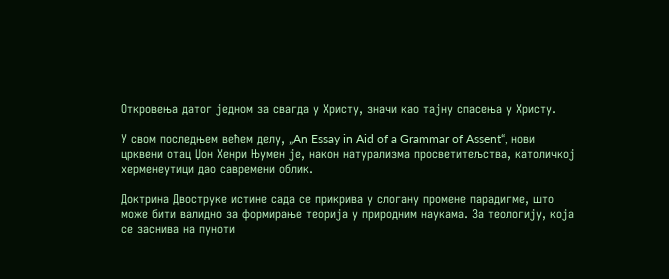Откровења датог једном за свагда у Христу, значи као тајну спасења у Христу.

У свом последњем већем делу, „An Essay in Aid of a Grammar of Assent“, нови црквени отац Џон Хенри Њумен је, након натурализма просветитељства, католичкој херменеутици дао савремени облик.

Доктрина Двоструке истине сада се прикрива у слогану промене парадигме, што може бити валидно за формирање теорија у природним наукама. За теологију, која се заснива на пуноти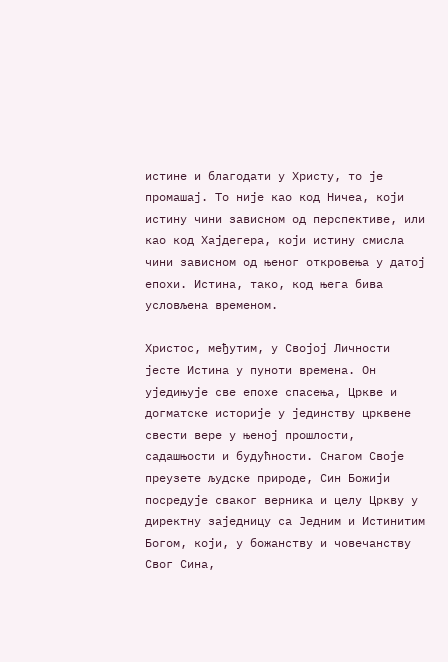истине и благодати у Христу, то је промашај. То није као код Ничеа, који истину чини зависном од перспективе, или као код Хајдегера, који истину смисла чини зависном од њеног откровења у датој епохи. Истина, тако, код њега бива условљена временом.

Христос, међутим, у Својој Личности јесте Истина у пуноти времена. Он уједињује све епохе спасења, Цркве и догматске историје у јединству црквене свести вере у њеној прошлости, садашњости и будућности. Снагом Своје преузете људске природе, Син Божији посредује сваког верника и целу Цркву у директну заједницу са Једним и Истинитим Богом, који, у божанству и човечанству Свог Сина,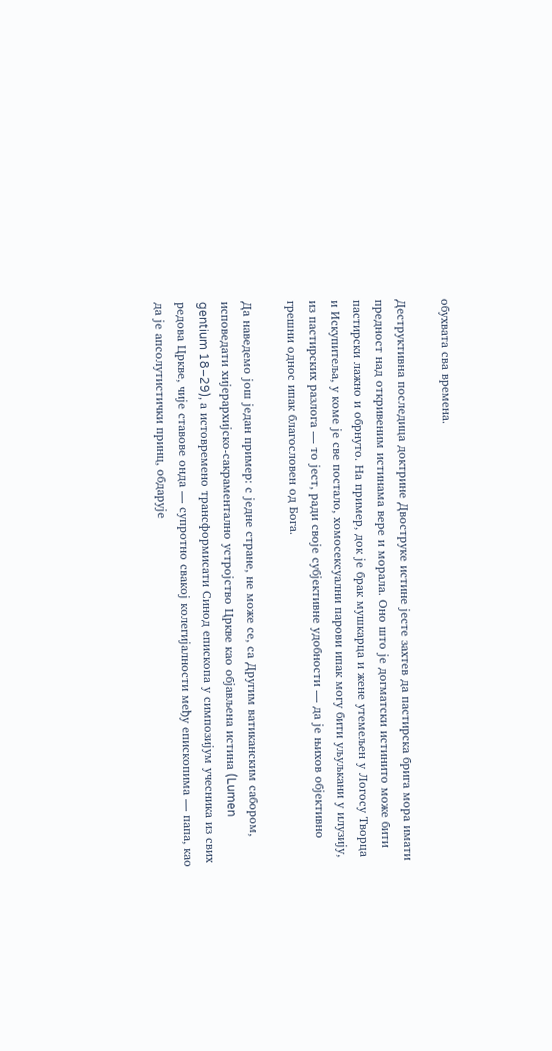обухвата сва времена.

Деструктивна последица доктрине Двоструке истине јесте захтев да пастирска брига мора имати предност над откривеним истинама вере и морала. Оно што је догматски истинито може бити пастирски лажно и обрнуто. На пример, док је брак мушкарца и жене утемељен у Логосу Творца и Искупитеља, у коме је све постало, хомосексуални парови ипак могу бити уљуљкани у илузију, из пастирских разлога — то јест, ради своје субјективне удобности — да је њихов објективно грешни однос ипак благословен од Бога.

Да наведемо још један пример: с једне стране, не може се, са Другим ватиканским сабором, исповедати хијерархијско-сакраментално устројство Цркве као објављена истина (Lumen gentium 18–29), а истовремено трансформисати Синод епископа у симпозијум учесника из свих редова Цркве, чије ставове онда — супротно свакој колегијалности међу епископима — папа, као да је апсолутистички принц, обдарује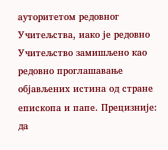ауторитетом редовног Учитељства, иако је редовно Учитељство замишљено као редовно проглашавање објављених истина од стране епископа и папе. Прецизније: да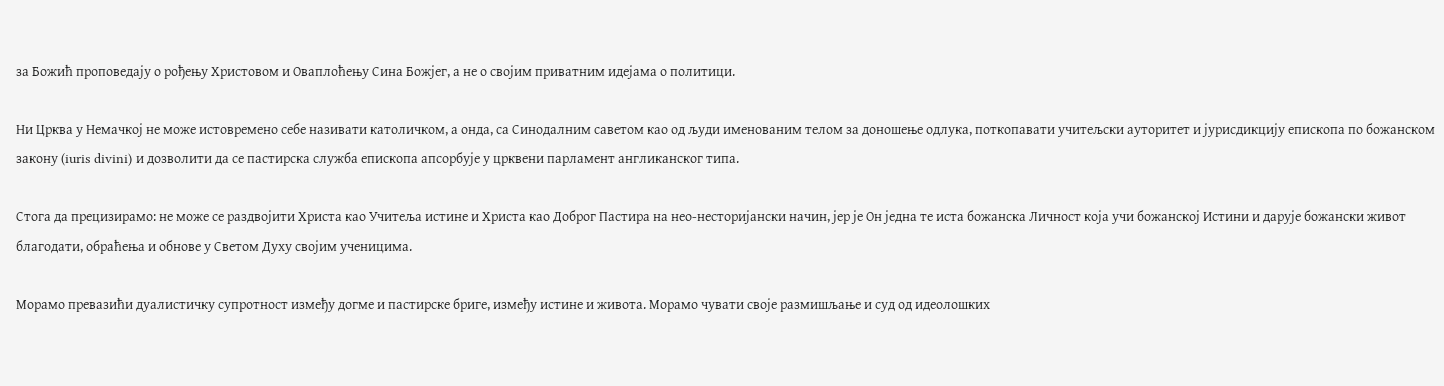за Божић проповедају о рођењу Христовом и Оваплоћењу Сина Божјег, а не о својим приватним идејама о политици.

Ни Црква у Немачкој не може истовремено себе називати католичком, а онда, са Синодалним саветом као од људи именованим телом за доношење одлука, поткопавати учитељски ауторитет и јурисдикцију епископа по божанском закону (iuris divini) и дозволити да се пастирска служба епископа апсорбује у црквени парламент англиканског типа.

Стога да прецизирамо: не може се раздвојити Христа као Учитеља истине и Христа као Доброг Пастира на нео-несторијански начин, јер је Он једна те иста божанска Личност која учи божанској Истини и дарује божански живот благодати, обраћења и обнове у Светом Духу својим ученицима.

Морамо превазићи дуалистичку супротност између догме и пастирске бриге, између истине и живота. Морамо чувати своје размишљање и суд од идеолошких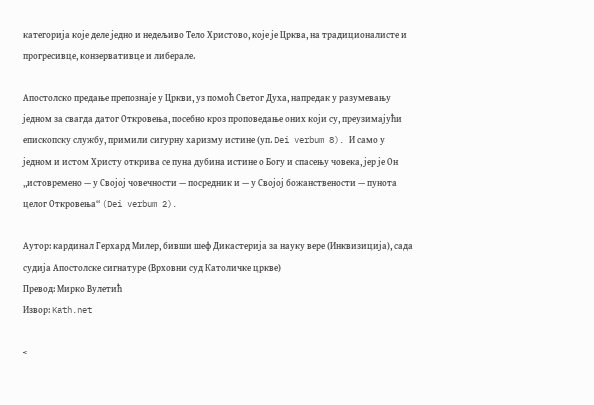категорија које деле једно и недељиво Тело Христово, које је Црква, на традиционалисте и прогресивце, конзервативце и либерале.

Апостолско предање препознаје у Цркви, уз помоћ Светог Духа, напредак у разумевању једном за свагда датог Откровења, посебно кроз проповедање оних који су, преузимајући епископску службу, примили сигурну харизму истине (уп. Dei verbum 8). И само у једном и истом Христу открива се пуна дубина истине о Богу и спасењу човека, јер је Он „истовремено — у Својој човечности — посредник и — у Својој божанствености — пунота целог Откровења“ (Dei verbum 2).

Аутор: кардинал Герхард Милер, бивши шеф Дикастерија за науку вере (Инквизиција), сада судија Апостолске сигнатуре (Врховни суд Католичке цркве)
Превод: Мирко Вулетић
Извор: Kath.net

<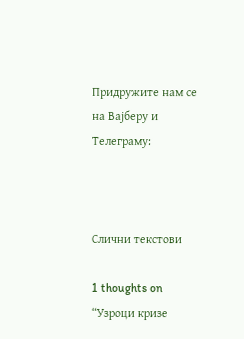Придружите нам се на Вајберу и Телеграму:



Слични текстови

1 thoughts on “Узроци кризе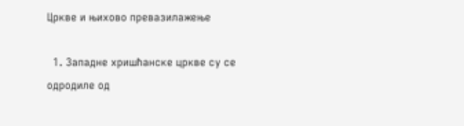Цркве и њихово превазилажење

  1. Западне хришћанске цркве су се одродиле од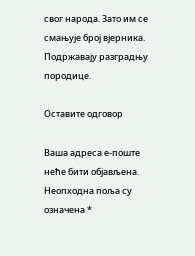свог народа. Зато им се смањује број вјерника. Подржавају разградњу породице.

Оставите одговор

Ваша адреса е-поште неће бити објављена. Неопходна поља су означена *